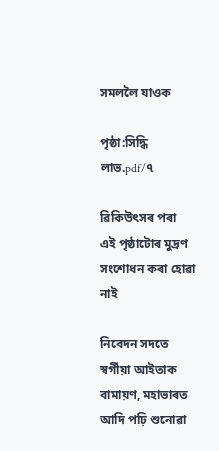সমললৈ যাওক

পৃষ্ঠা:সিদ্ধি লাভ.pdf/৭

ৱিকিউৎসৰ পৰা
এই পৃষ্ঠাটোৰ মুদ্ৰণ সংশোধন কৰা হোৱা নাই

নিবেদন সদতে স্বৰ্গীয়া আইতাক বামায়ণ, মহাভাৰত আদি পঢ়ি শুনোৱা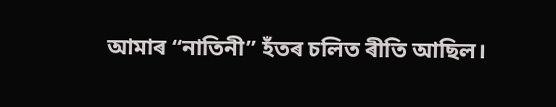আমাৰ “নাতিনী” হঁতৰ চলিত ৰীতি আছিল।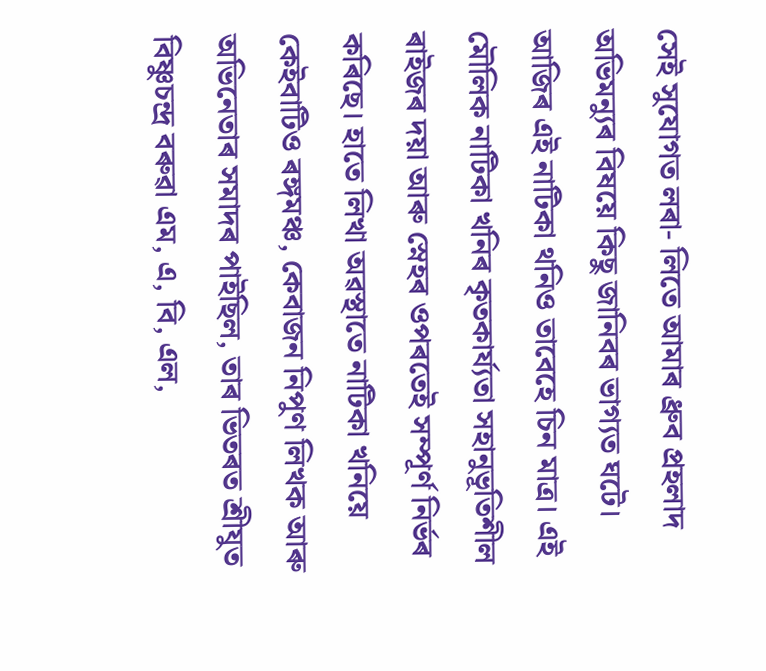সেই সুযোগত লৰা- লিতে আমাৰ ধ্ৰুব প্ৰহলাদ অভিমন্যুৰ বিষয়ে কিছু জানিবৰ ভাগ্যত ঘটে। আজিৰ এই নাটিকা থনিও তাবেহে চিন মাত্ৰ। এই মৌলিক নাটিকা খনিৰ কৃতকাৰ্য্যতা সহানুভূতিশীল ৰাইজৰ দয়া আৰু স্নেহৰ ওপৰতেই সম্পূৰ্ণ নিৰ্ভৰ কৰিছে। হাতে লিখা অৱস্থাতে নাটিকা খনিয়ে কেইবাটিও ৰঙ্গমঞ্চ, কেবাজন নিপুণ লিখক আৰু অভিনেতাৰ সমাদৰ পাইছিল, তাৰ ভিতৰত শ্ৰীযুত বিষ্ণুচন্দ্ৰ বৰুৱা এম, এ, বি, এল,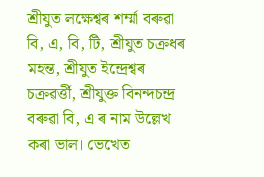শ্ৰীযুত লক্ষেশ্বৰ শৰ্ম্মা বৰুৱা বি, এ, বি, টি, শ্ৰীযুত চক্ৰধৰ মহন্ত, শ্ৰীযুত ইন্দ্ৰেশ্বৰ চক্ৰৱৰ্ত্তী, শ্ৰীযুক্ত বিনন্দচন্দ্ৰ বৰুৱা বি, এ ৰ নাম উল্লেখ কৰা ভাল। ভেখেত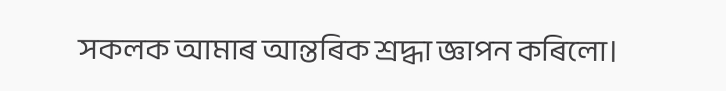সকলক আমাৰ আন্তৰিক শ্ৰদ্ধা জ্ঞাপন কৰিলো।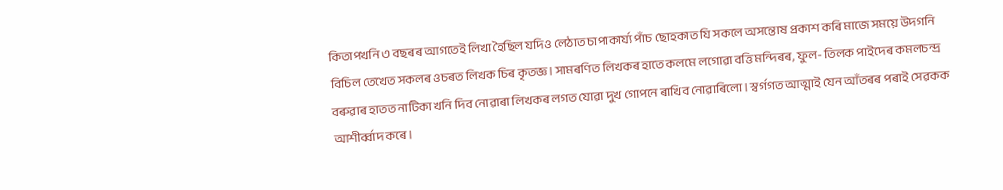কিতাপখনি ৩ বছৰৰ আগতেই লিখা হৈছিল যদিও লেঠাত চাপাকাৰ্য্য পাঁচ ছোহকাত যি সকলে অসন্তোষ প্ৰকাশ কৰি মাজে সময়ে উদগনি বিচিল তেখেত সকলৰ ওচৰত লিখক চিৰ কৃতজ্ঞ। সামৰণিত লিখকৰ হাতে কলমে লগোৱা বত্তি মন্দিৰৰ, ফুল- তিলক পাইদেৰ কমলচন্দ্ৰ বৰুৱাৰ হাতত নাটিকা খনি দিব নোৱাৰা লিখকৰ লগত যোৱা দুখ গোপনে ৰাখিব নোৱাৰিলো। স্বৰ্গগত আত্মাই যেন আঁতৰৰ পৰাই সেৱকক আশীৰ্ব্বাদ কৰে।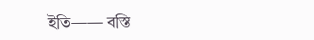ইতি—— বস্তি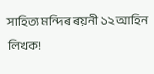সাহিত্য মন্দিৰ ৰয়নী ১২ আহিন লিখক!